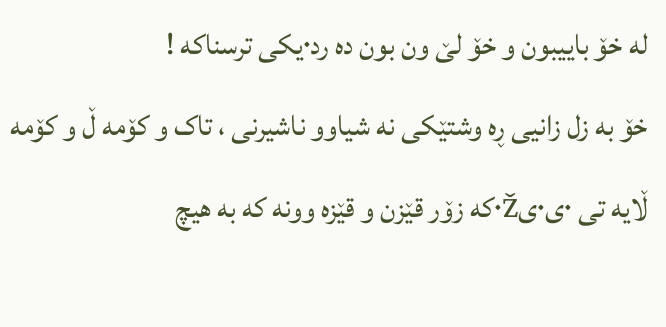له خۆ باییبون و خۆ لێ ون بون ده رد٠یکى ترسناکه !
خۆ به زل زانیی ڕه وشتێکی نه شیاوو ناشیرنی ، تاک و کۆمه ڵ و کۆمه ڵایه تی ٠ی٠ی٠Žکه زۆر قێزن و قێزه وونه که به هیچ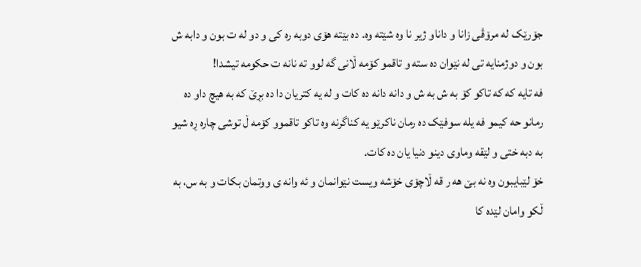جۆرێک له مرۆڤی زانا و داناو ژیر نا وه شێته وه. ده بێته هۆی دوبه ره کی و دو له ت بون و دابه ش بون و دوژمنایه تی له نێوان ده سته و تاقمو کۆمه ڵانی گه لوو ته نانه ت حکومه تیشدا!
فه تایه که که تاکو کۆ به ش به ش و دانه دانه ده کات و له یه کتریان دا ده بڕێ که به هیچ داو ده رمانو حه کیمو فه یله سوفێک ده رمان ناکرێو یه کناگرنه وه تاکو تاقموو کۆمه ڵ توشی چاره ڕه شیو به دبه ختی و لێقه وماوی دینو دنیا یان ده کات.
خۆ لێبایبون وه نه بێ هه ر قه ڵاچۆی خۆشه ویست نێوانمان و ئه وانه ی ووتمان بکات و به س، به ڵکو وامان لێده کا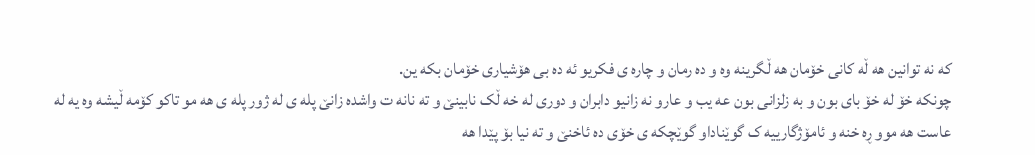که نه توانین هه ڵه کانی خۆمان هه ڵگرینه وه و ده رمان و چاره ی فکریو ئه ده بی هۆشیاری خۆمان بکه ین.
چونکه خۆ له خۆ بای بون و به زلزانی بون عه یب و عارو نه زانیو دابران و دوری له خه ڵک نابینێ و ته نانه ت واشده زانێ پله ی له ژور پله ی هه مو تاکو کۆمه ڵیشه وه یه له عاست هه موو ڕه خنه و ئامۆژگارییه ک گوێناداو گوێچکه ی خۆی ده ئاخنێ و ته نیا بۆ پێدا هه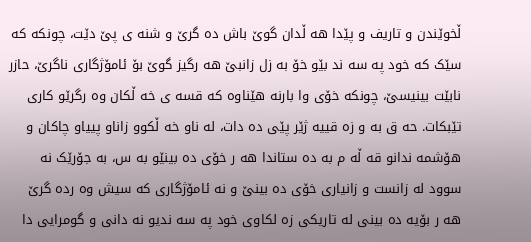ڵخوێندن و تاریف و پێدا هه ڵدان گوێ باش ده گرێ و شنه ی پێ دێت، چونکه که سێک که خود په سه ند بێو خۆ به زل زانبێ هه رگیز گوێ بۆ ئامۆژگاری ناگرێ، حازر نابێت بینیسێ، چونکه خۆی وا بارنه هێناوه که قسه ی خه ڵکان وه رگرێو کاری تێبکات. حه ق به و زه قییه ژێر پێی ده دات، له ناو خه ڵکوو زاناو پییاو چاکان و هۆشمه ندانو قه ڵه م به ده ستاندا هه ر خۆی ده بینێو به س، به جۆرێک نه سوود له زانست و زانیاری خۆی ده بینێ و نه ئامۆژگاری که سیش وه رده گرێ هه ر بۆیه ده بینی له تاریکی زه لکاوی خود په سه ندیو نه دانی و گومرایی دا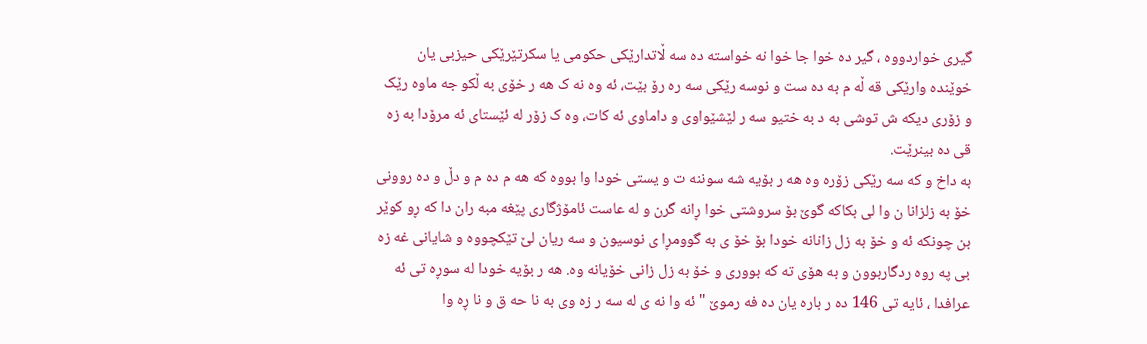گیری خواردووه ، گیر ده خوا جا خوا نه خواسته ده سه ڵاتدارێکی حکومی یا سکرتێرێکی حیزبی یان خوێنده وارێکی قه ڵه م به ده ست و نوسه رێکی سه ره رۆ بێت، ئه وه نه ک هه ر خۆی به ڵکو جه ماوه رێک و زۆری دیکه ش توشی به د به ختیو سه ر لێشێواوی و داماوی ئه کات، وه ک زۆر له ئێستای ئه مرۆدا به زه قی ده بینرێت.
به داخ و که سه رێکی زۆره وه هه ر بۆیه شه سوننه ت و یستی خودا وا بووه که هه م ده م و دڵ و ده روونی خۆ به زلزانا ن وا لی بکاکه گوێ بۆ سروشتی خوا ڕانه گرن و له عاست ئامۆژگاری پێغه مبه ران دا که ڕو کوێر بن چونکه ئه و خۆ به زل زانانه خودا بۆ خۆ ی به گوومڕا ی نوسیون و سه ریان لێ تێکچووه و شایانی غه زه بی په روه ردگاربوون و به هۆی ته که بووری و خۆ به زل زانی خۆیانه وه. هه ر بۆیه خودا له سوڕه تی ئه عرافدا ، ئایه تی 146 ده ر باره یان ده فه رموێ " ئه وا نه ی له سه ر زه وی به نا حه ق و نا ڕه وا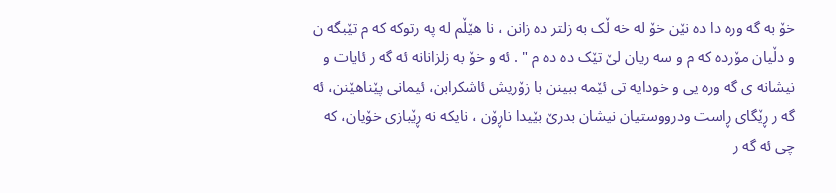خۆ به گه وره دا ده نێن خۆ له خه ڵک به زلتر ده زانن ، نا هێڵم له په رتوکه که م تێبگه ن و دڵیان مۆرده که م و سه ریان لێ تێک ده ده م " . ئه و خۆ به زلزانانه ئه گه ر ئایات و نیشانه ی گه وره یی و خودایه تی ئێمه ببینن با زۆریش ئاشکرابن، ئیمانی پێناهێنن، ئه گه ر ڕێگای ڕاست ودرووستیان نیشان بدرێ بێیدا ناڕۆن ، نایکه نه ڕێبازی خۆیان، که چی ئه گه ر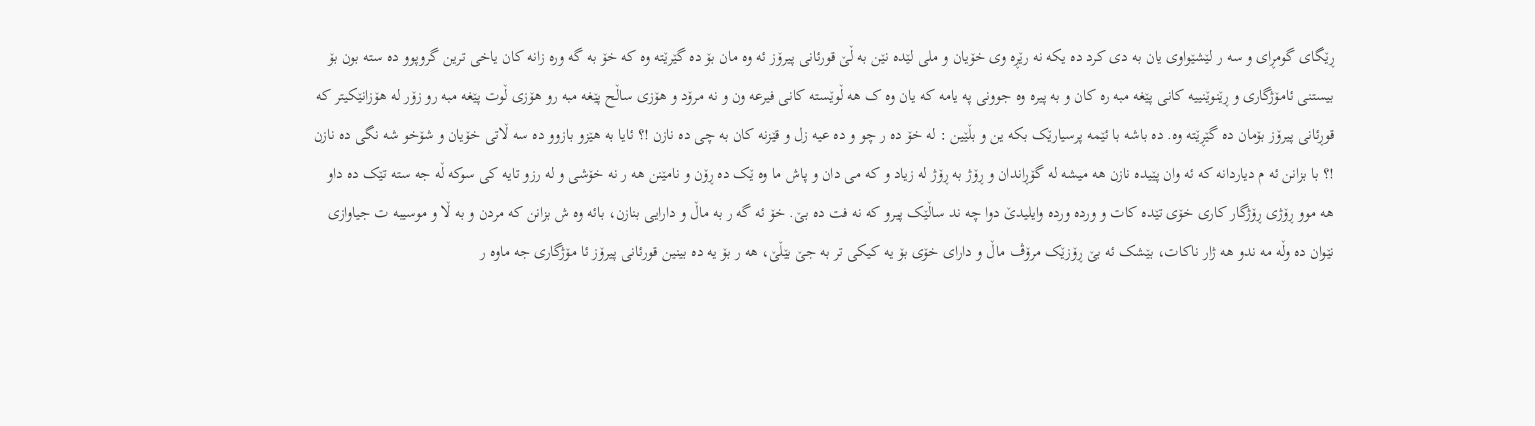ڕێگای گومڕای و سه ر لێشێواوی یان به دی کرد ده یکه نه رێڕه وی خۆیان و ملی لێده نێن به ڵێ قورئانی پیرۆز ئه وه مان بۆ ده گێرێته وه که خۆ به گه وره زانه کان یاخی ترین گروپوو ده سته بون بۆ بیستنی ئامۆژگاری و ڕێنوێنییه کانی پێغه مبه ره کان و به پیره وه جوونی په یامه که یان وه ک هه ڵوێسته کانی فیرعه ون و نه مرۆد و هۆزی ساڵح پێغه مبه رو هۆزی ڵوت پێغه مبه رو زۆر له هۆزانێکیتر که قوڕئانی پیرۆز بۆمان ده گێڕێته وه. ده باشه با ئێمه پرسیارێک بکه ین و بڵێین : له خۆ ده ر چو و ده عیه زل و قێزنه کان به چی ده نازن !؟ ئایا به هێزو بازوو ده سه ڵاتی خۆیان و شۆخو شه نگی ده نازن !؟ با بزانن ئه م دیاردانه که ئه وان پێیده نازن هه میشه له گۆڕاندان و ڕۆژ به ڕۆژ له زیاد و که می دان و پاش ما وه ێک ده ڕۆن و نامێنن هه ر نه خۆشی و له رزو تایه کی سوکه ڵه جه سته تێک ده داو هه موو ڕۆژی ڕۆژگار کاری خۆی تێده کات و ورده ورده وایلیدێ دوا چه ند ساڵێک پیرو که نه فت ده بێ. خۆ ئه گه ر به ماڵ و دارایی بنازن، بائه وه ش بزانن که مردن و به ڵا و موسیبه ت جیاوازی نێوان ده وڵه مه ندو هه ژار ناکات، بێشک ئه بێ ڕۆزێک مرۆڤ ماڵ و دارای خۆی بۆ یه کیکی تر به جێ بێڵێ، هه ر بۆ یه ده بینین قورئانی پیرۆز ئا مۆژگاری جه ماوه ر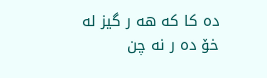ده کا که هه ر گیز له خۆ ده ر نه چن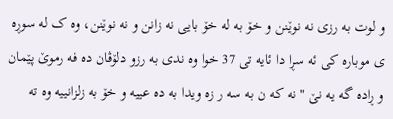و لوت به رزی نه نوێنن و خۆ به له خۆ بایی نه زانن و نه نوێنن، وه ک له سوڕه ی موباره کی ئه سڕا دا ئایه تی 37 خوا وه ندی به رزو دلۆڤان ده فه رموێ پێمان و ڕاده گه یه نێ " نه که ن به سه ر زه ویدا به ده عییه و خۆ به زلزانییه وه ته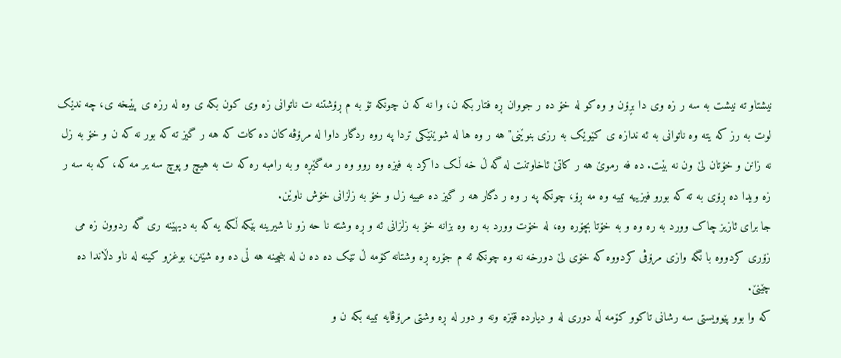نیشتاو ته نیشت به سه ر زه وی دا بڕۆن و وه کو له خۆ ده ر جووان ڕه فتار بکه ن، وا نه که ن چونکه تۆ به م ڕۆشتنه ت ناتوانی زه وی کون بکه ی وه له رزه ی پێبخه ی، چه ندێک لوت به رز که یته وه ناتوانی به ئه ندازه ی کێوێک به رزی بنوێنی" هه ر وه ها له شوێنێکی تردا په روه ردگار داوا له مرۆڤه کان ده کات که هه ر گیز ته که بور نه که ن و خۆ به زل نه زانن و خۆتان لێ ون نه بێت. ده فه رموێ هه ر کاتێ ئاخاوتنت له گه ڵ خه ڵک داکرد به فیزه وه روو وه ر مه گێڕه و به رامبه ره که ت به هیچ و پوچ سه یر مه که، که به سه ر زه ویدا ده ڕۆی به ته که بورو فیزییه تییه وه مه ڕۆ، چونکه په ر وه ر دگار هه ر گیز ده عییه زل و خۆ به زلزانی خۆش ناوێن.
جا برای ئازیز چاک وورد به ره وه و به خۆتا بچۆره وه، له خۆت وورد به ره وه بزانه خۆ به زلزانی ئه و ڕه وشته نا حه زو نا شیرینه بێکه ڵکه یه که به دیهێنه ری گه ردوون زه می زۆری کردووه با نگه وازی مرۆڤی کردووه که خۆی لێ دورخه نه وه چونکه ئه م جۆره ڕه وشتانه کۆمه ڵ تێک ده ده ن له بنچینه هه ڵی ده وه شێنن، بوغزو کینه له ناو دڵاندا ده چێنێ.
که وا بوو پێوویستی سه رشانی تاکوو کۆمه ڵه دوری له و دیارده قێزه ونه و دور له ڕه وشتی مرۆڤایه تییه بکه ن و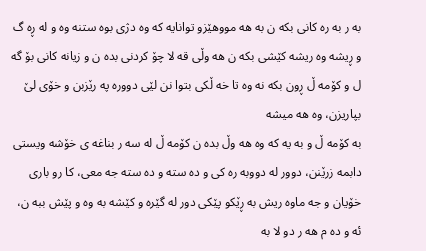به ر به ره کانی بکه ن به هه مووهێزو توانایه که وه دژی بوه ستنه وه و له ڕه گ و ڕیشه وه ریشه کێشی بکه ن هه وڵی قه لا چۆ کردنی بده ن و زیانه کانی بۆ گه ل و کۆمه ڵ ڕون بکه نه وه تا خه ڵکی بتوا نن لێی دووره په رێزبن و خۆی لێ بپاریزن، وه هه میشه
به کۆمه ڵ و به یه که وه هه وڵ بده ن کۆمه ڵ له سه ر بناغه ی خۆشه ویستی دابمه زرێنن، دوور له دووبه ره کی و ده سته و ده سته جه معی، کا رو باری خۆیان و جه ماوه ریش به ڕێکو پێکی دور له گێره و کێشه به وه و پێش ببه ن، ئه و ده م هه ر دو لا به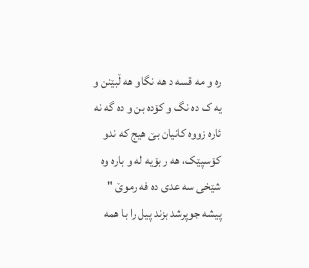ره و مه قسه د هه نگاو هه ڵبێنن و یه ک ده نگ و کۆده بن و ده گه نه ئاره زووه کانیان بێ هیج که ندو کۆسپێک، هه ر بۆیه له و باره وه شێخی سه عدی ده فه رموێ " پیشه جوپرشد بزند پیل را با همه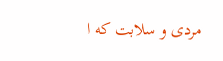مردی و سلابت که ا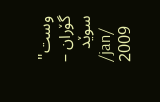وست"
گۆران – سوێد
/jan/ 2009